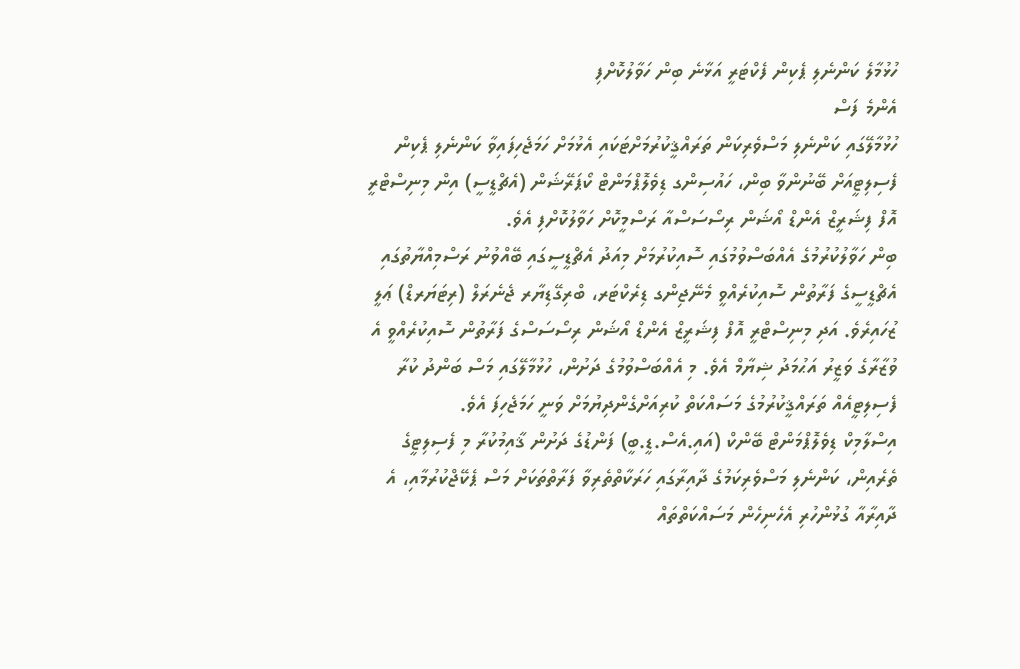ހުޅުމާލެ ކަންނެލި ޕެކިން ފެކްޓަރީ އަޅާނެ ބިން ހަވާލުކޮށްފި
އެންމެ ފަސް
ހުޅުމާލޭގައި ކަންނެލި މަސްވެރިކަން ތަރައްޤީކުރުމަށްޓަކައި އެޅުމަށް ހަމަޖެހިފައިވާ ކަންނެލި ޕެކިން ފެސިލިޓީއަށް ބޭނުންވާ ބިން، ހައުސިންގ ޑިވެލޮޕްމަންޓް ކޯޕަރޭޝަން (އެޗްޑީސީ) އިން މިނިސްޓްރީ އޮފް ފިޝަރީޒް އެންޑް އޯޝަން ރިސޯސަސްއާ ރަސްމީކޮށް ހަވާލުކޮށްފި އެވެ.
ބިން ހަވާލުކުރުމުގެ އެއްބަސްވުމުގައި ސޮއިކުރުމަށް މިއަދު އެޗްޑީސީގައި ބޭއްވުނު ރަސްމިއްޔާތުގައި އެޗްޑީސީގެ ފަރާތުން ސޮއިކުރެއްވީ މެނޭޖިންގ ޑިރެކްޓަރ، ބްރިގޭޑިޔާރ ޖެނެރަލް (ރިޓަޔަރޑް) ޢަލީ ޒުހައިރެވެ. އަދި މިނިސްޓްރީ އޮފް ފިޝަރީޒް އެންޑް އޯޝަން ރިސޯސަސްގެ ފަރާތުން ސޮއިކުރެއްވީ އެ ވުޒާރާގެ ވަޒީރު އަޙުމަދު ޝިޔާމް އެވެ. މި އެއްބަސްވުމުގެ ދަށުން، ހުޅުމާލޭގައި މަސް ބަންދު ކުރާ ފެސިލިޓީއެއް ތަރައްޤީކުރުމުގެ މަސައްކަތް ކުރިއަށްގެންދިޔުމަށް ވަނީ ހަމަޖެހިފަ އެވެ.
އިސްލާމިކް ޑިވެލޮޕްމަންޓް ބޭންކް (އައި.އެސް.ޑީ.ބީ) ފަންޑުގެ ދަށުން ޤާއިމުކުރާ މި ފެސިލިޓީގެ ތެރެއިން، ކަންނެލި މަސްވެރިކަމުގެ ދާއިރާގައި ހަރަކާތްތެރިވާ ފަރާތްތަކަށް މަސް ޕެކޭޖްކުރުމާއި، އެ ދާއިރާއާ ގުޅުންހުރި އެހެނިހެން މަސައްކަތްތައް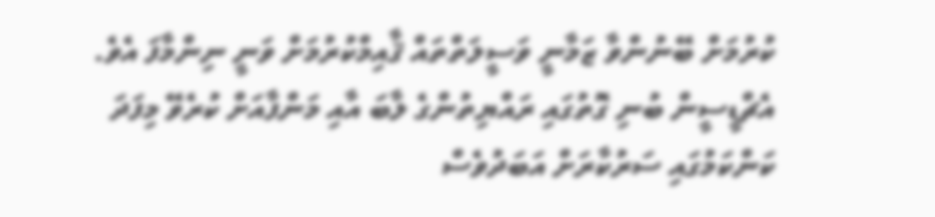ކުރުމަށް ބޭނުންވާ ޒަމާނީ ވަސީލަތްތައް ޤާއިމްކުރުމަށް ވަނީ ނިންމާފަ އެވެ.
އެޗްޑީސީން ބުނި ގޮތުގައި ރައްޔިތުންގެ ލާބަ އާއި މަންފާއަށް ކުރެވޭ މިފަދަ ކަންކަމުގައި ސަރުކާރަށް އަބަދުވެސް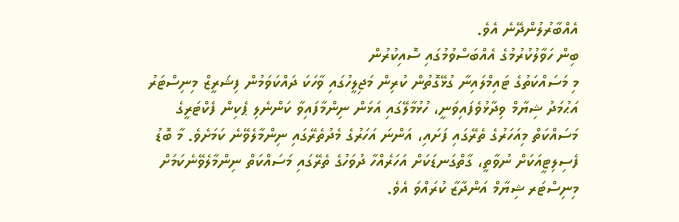އެއްބާރުލުންދޭނެ އެވެ.
ބިން ހަވާލުކުރުމުގެ އެއްބަސްވުމުގައި ސޮއިކުރުން
މި މަސައްކަތުގެ ޓައިމްލައިނާ ގުޅޭގޮތުން ކުރިން މަޖިލީހުގައި ވާހަކަ ދައްކަވަމުން ފިޝަރީޒް މިނިސްޓަރު އަޙުމަދު ޝިޔާމް ވިދާޅުވެފައިވަނީ، ހުޅުމާލޭގައި އަޅަން ނިންމާފައިވާ ކަންނެލި ޕެކިން ފެކްޓަރީގެ މަސައްކަތް މިއަހަރުގެ ތެރޭގައި ފަށައި، އަންނަ އަހަރުގެ މެދުތެރޭގައި ނިންމާލެވޭނެ ކަމަށެވެ. މާ ބޮޑު ފެސިލިޓީއަކަށް ނުވާތީ، ގާތްގަނޑަކަށް އަހަރެއްހާ ދުވަހުގެ ތެރޭގައި މަސައްކަތް ނިންމާލެވޭނެކަމަށް މިނިސްޓަރ ޝިޔާމް އަންދާޒާ ކުރައްވަ އެވެ.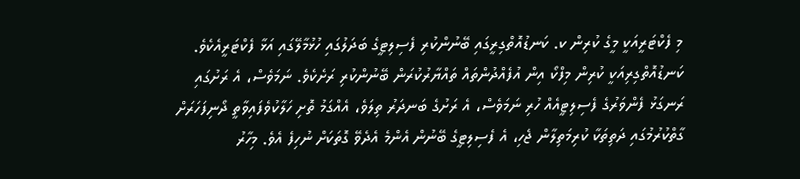މި ފެކްޓަރީއަކީ މީގެ ކުރިން ކ. ކަނޑުއޮތްގިރީގައި ބޭނުންކުރި ފެސިލިޓީގެ ބަދަލުގައި ހުޅުމާލޭގައި އަޅާ ފެކްޓަރީއެކެވެ. ކަނޑުއޮތްގިރިއަކީ ކުރިން މިފްކޯ އިން އުފެއްދުންތައް ތައްޔާރުކުރަން ބޭނުންކުރި ރަށެކެވެ. ނަމަވެސް، އެ ރަށުގައި ރަނގަޅު ފެންވަރުގެ ފެސިލިޓީއެއް ހުރި ނަމަވެސް، އެ ރަށުގެ ބަނދަރު ތިލަވެ، އެއްގަމު ތޮށި ހަލާކުވެފައިވާތީ ދޯނިފަހަރަށް ގާތްކުރުމުގައި ދަތިތަކާ ކުރިމަތިލާން ޖެހި، އެ ފެސިލިޓީގެ ބޭނުން އެންމެ އެދެވޭ ގޮތަކަށް ނުހިފެ އެވެ. މިހާރު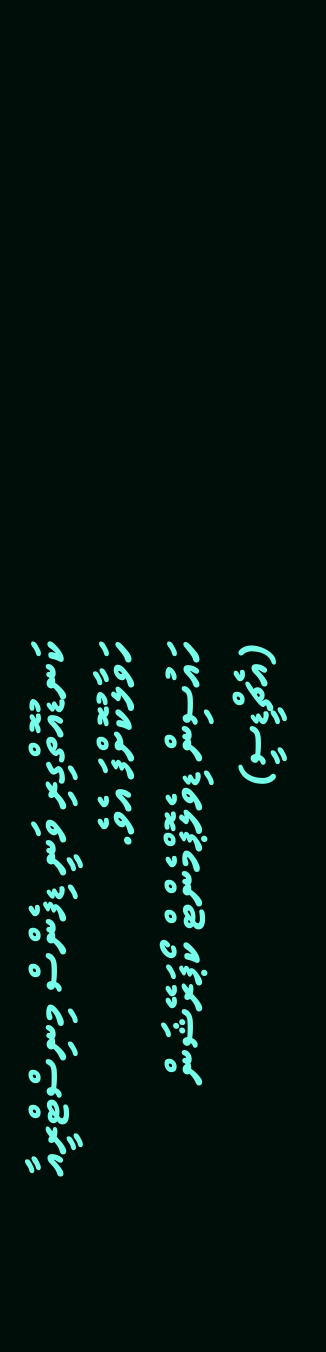ކަނޑުއޮތްގިރި ވަނީ ޑިފެންސް މިނިސްޓްރީއާ ހަވާލުކޮށްފަ އެވެ.
ހައުސިން ޑިވެލޮޕްމެންޓް ކޯޕަރޭޝަން (އެޗްޑީސީ)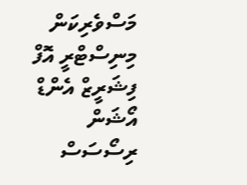މަސްވެރިކަން މިނިސްޓްރީ އޮފް ފިޝަރީޒް އެންޑް އޯޝަން ރިސޯސަސް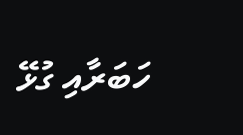ހަބަރާއި ގުޅޭ